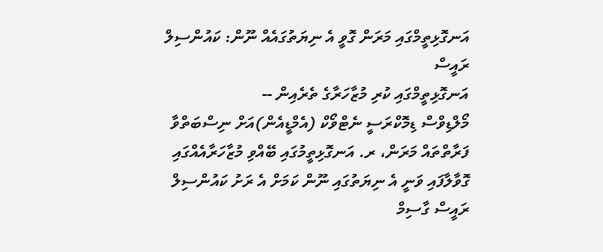އަނގޮޅިތީމްގައި މަރަން ގޮވީ އެ ނިޔަތުގައެއް ނޫން: ކައުންސިލް ރައީސް
އަނގޮޅިތީމްގައި ކުރި މުޒާހަރާގެ ތެރެއިން --
މޯލްޑިވްސް ޑިމޮކްރަސީ ނެޓްވޯކް (އެމްޑީއެން)އަށް ނިސްބަތްވާ ފަރާތްތައް މަރަން، ރ. އަނގޮޅިތީމުގައި ބޭއްވި މުޒާހަރާއެއްގައި ގޮވާލާފައި ވަނީ އެ ނިޔަތުގައި ނޫން ކަމަށް އެ ރަށު ކައުންސިލް ރައީސް ގާސިމް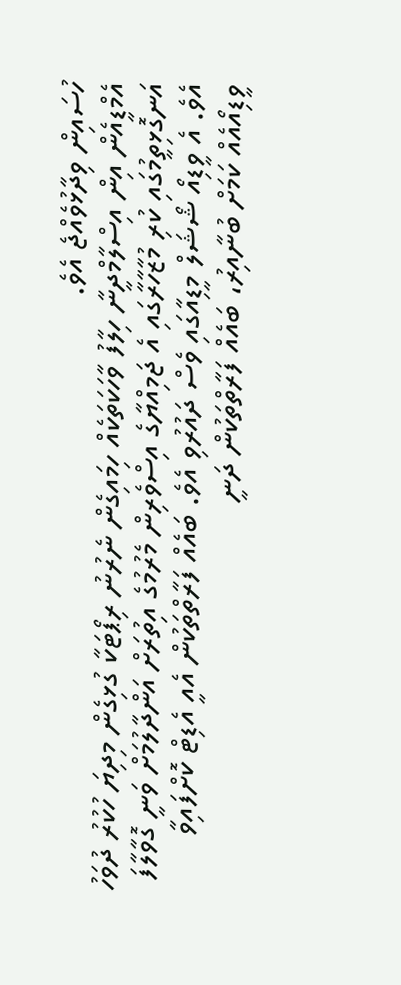ހުސައިން ވިދާޅުވެއްޖެ އެވެ.
އެމްޑީއެން އިން އިސްލާމްދީނާ ހިލާފު ވާހަކަތަކެއް ހިމައިގެން ނެރުނު ރިޕޯޓަކާ ގުޅިގެން މިދިޔަ ހުކުރު ދުވަހު އަނގޮޅިތީމުގައި ކުރި މުޒާހާރާގައި އެ ޖަމިއްޔާގެ އިސްވެރިން މެރުމުގެ އިތުރަށް އަންދާލުމަށް ވަނީ ގޮވާލާފަ އެވެ. އެ ވީޑިއޯ ޝޯޝަލް މީޑިއާގައި ވެސް ދައުރުވި އެވެ. ބައެއް ފަރާތްތަކުން އެއީ އެޑިޓް ކޮށްފައިވާ ވީޑިއޯއެއް ކަމަށް ބުނާއިރު، ބައެއް ފަރާތްތަކުން ދަނީ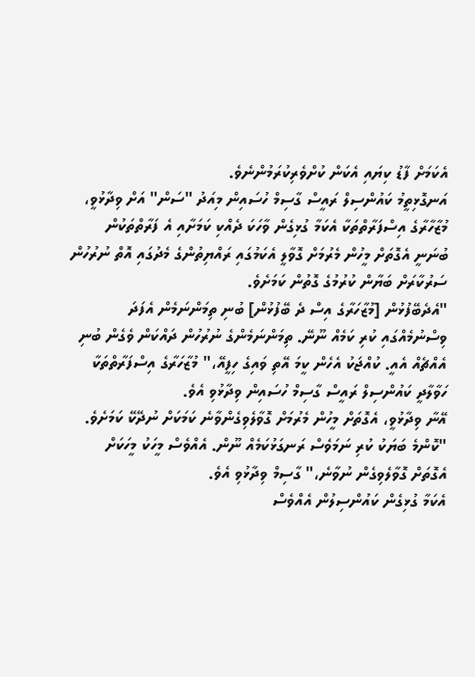އެކަމަށް ފާޑު ކިޔައި އެކަން ކުށްވެރިކުރަމުންނެވެ.
އަނގޮޅިތީމު ކައުންސިލް ރައީސް ގާސިމް ހުސައިން މިއަދު "ސަން" އަށް ވިދާޅުވީ، މުޒާހާރާގެ އިސްފަރާތްތަކާ އެކަމާ ގުޅިގެން ވާހަކަ ދެއްކި ކަމަށާއި އެ ފަރާތްތަކުން ބުނަނީ އެގޮތަށް މީހުން މެރުމަށް ގޮވާލީ އެކަމުގައި ރައްޔިތުންގެ މެދުގައި އޮތް ނުރުހުން ސަރުކާރަށް ބަޔާން ކުރުމުގެ ގޮތުން ކަމަށެވެ.
"އެދެބޭފުޅުން [މުޒާހަރާގެ އިސް ދެ ބޭފުޅުން] ބުނި ތިމަންނަމެން އެފަދަ ވިސްނުމެއްގައި ކުރި ކަމެއް ނޫނޭ. ތިމަންނަމެންގެ ނުރުހުން ދައްކަން ވެގެން ބުނި އެއްޗެއް އެއީ. ކުއްޖަކު އެހެން ކީމަ އޭތި ވައިގެ ހިފީއޭ،" މުޒާހަރާގެ އިސްފަރާތްތަކާ ހަވާލާދީ ކައުންސިލް ރައީސް ގާސިމް ހުސައިން ވިދާޅުވި އެވެ.
އޭނާ ވިދާޅުވީ، އެގޮތަށް މީހުން މެރުމަށް ގޮވާލެވިގެންވާނެ ކަމަކަށް ނުދޭކޭ ކަމަށެވެ.
"ކޮންމެ ބަޔަކު ކުރި ނަމަވެސް ރަނގަޅުކަމެއް ނޫން. އެއްވެސް މީހަކު މީހަކަށް އެގޮތަށް ގޮވާލެވިގެން ނުވާނެ،" ގާސިމް ވިދާޅުވި އެވެ.
އެކަމާ ގުޅިގެން ކައުންސިލުން އެއްވެސް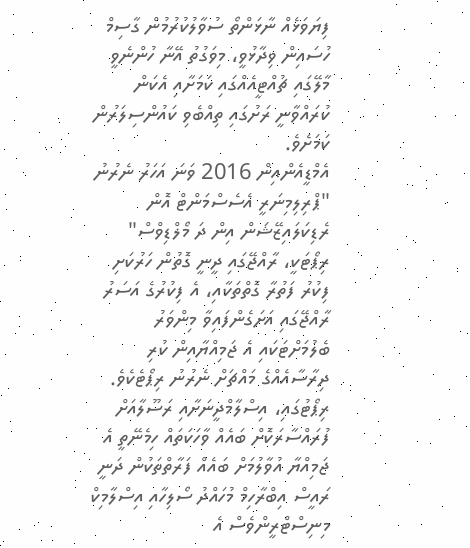ފިޔަވަޅެއް ނާޅަންތޯ ސުވާލުކުރުމުން ގާސިމް ހުސައިން ވިދާޅުވީ، މިވަގުތު އޭނާ ހުންނެވީ މާލޭގައި ޗުއްޓީއެއްގައި ކަމަށާއި އެކަން ކުރައްވާނީ ރަށުގައި ތިއްބެވި ކައުންސިލަރުން ކަމަށެވެ.
އެމްޑީއެންއިން 2016 ވަނަ އަހަރު ނެރުނު "ޕްރިލިމިނަރީ އެސެސްމަންޓް އޮން ރެޑިކަލައިޒޭޝަން އިން ދަ މޯލްޑިވްސް" ރިޕޯޓަކީ، ރާއްޖޭގައި ދީނީ ގޮތުން ހަރުކަށި ފިކުރު ފަތުރާ ގޮތްތަކާއި، އެ ފިކުރުގެ އަސަރު ރާއްޖޭގައި އަށަގެންފައިވާ މިންވަރު ބެލުމަށްޓަކައި އެ ޖަމިއްޔާއިން ކުރި ދިރާސާއެއްގެ މައްޗަށް ނެރުނު ރިޕޯޓެކެވެ. ރިޕޯޓުގައި، އިސްލާމްދީނަށާއި ރަސޫލާއަށް ފުރައްސާރަކޮށް ބައެއް ވާހަކަތައް ހިމެނޭތީ އެ ޖަމިއްޔާ އުވާލުމަށް ބައެއް ފަރާތްތަކުން ދަނީ
ރައީސް އިބްރާހިމް މުހައްދު ސޯލިހާއި އިސްލާމިކް މިނިސްޓްރީންވެސް އެ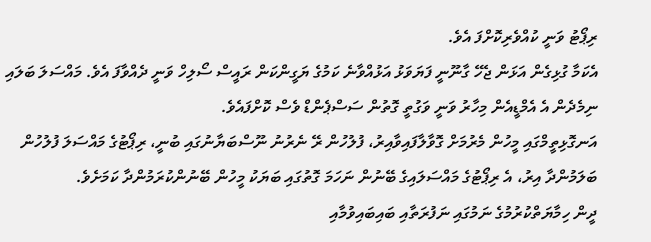ރިޕޯޓު ވަނީ ކުއްވެރިކޮށްފަ އެވެ.
އެކަމާ ގުޅިގެން އަޅަން ޖެހޭ ގާނޫނީ ފަޔަވަޅު އަޅުއްވާނެ ކަމުގެ ޔަގީންކަން ރައީސް ސޯލިހް ވަނީ ދެއްވާފަ އެވެ. މައްސަލަ ބަލައި ނިމެދެން އެ އެމްޑީއެން މިހާރު ވަނީ ވަގުތީ ގޮތުން ސަސްޕެންޑް ވެސް ކޮށްފައެވެ.
އަނގޮޅިތީމްގައި މީހުން މެރުމަށް ގޮވާލާފައިވާއިރު، ފުލުހުން ރޭ ނެރުނު ނޫސްބަޔާނުގައި ބުނީ، ރިޕޯޓުގެ މައްސަލަ ފުލުހުން ބަލަމުންދާ އިރު، އެ ރިޕޯޓުގެ މައްސަލައިގެ ބޭނުން ނަހަމަ ގޮތުގައި ބަޔަކު މީހުން ބޭނުންކުރަމުންދާ ކަމަށެވެ.
ދީން ހިމާޔަތްކުރުމުގެ ނަމުގައި ނަފުރަތާއި ބައިބައިވުމާއި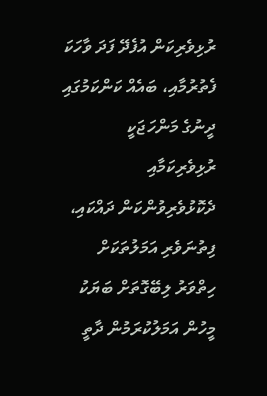ރުޅިވެރިކަން އުފެދޭ ފަދަ ވާހަކަ ފެތުރުމާއި، ބައެއް ކަންކަމުގައި ދީނުގެ މަންހަޖަކީ ރުޅިވެރިކަމާއި ދެކޮޅުވެރިވުންކަން ދައްކައި، ފިތުނަވެރި އަމަލުތަކަށް ހިތްވަރު ލިބޭގޮތަށް ބަޔަކު މީހުން އަމަލުކުރަމުން ދާތީ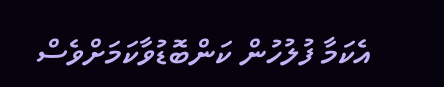އެކަމާ ފުލުހުން ކަންބޮޑުވާކަމަށްވެސް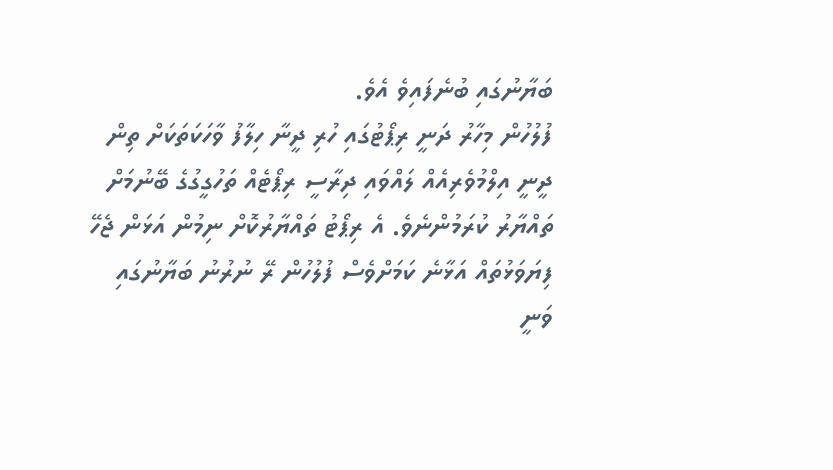ބަޔާނުގައި ބުނެފައިވެ އެވެ.
ފުލުހުން މިހާރު ދަނީ ރިޕޯޓުގައި ހުރި ދީނާ ހިލާފު ވާހަކަތަކަށް ތިން ދީނީ އިލްމުވެރިއެއް ލައްވައި ދިރާސީ ރިޕޯޓެއް ތަހުގީގުގެ ބޭނުމަށް ތައްޔާރު ކުރަމުންނެވެ. އެ ރިޕޯޓު ތައްޔާރުކޮށް ނިމުން އަޅަން ޖެހޭ ފިޔަވަޅުތައް އަޅާނެ ކަމަށްވެސް ފުލުހުން ރޭ ނުރުނު ބަޔާނުގައި ވަނީ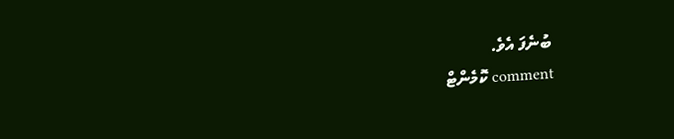ބުނެފަ އެވެ.
comment ކޮމެންޓް